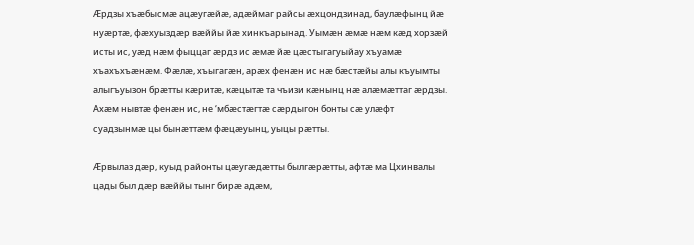Æрдзы хъæбысмæ ацæугæйæ, адæймаг райсы æхцондзинад, баулæфынц йæ нуæртæ, фæхуыздæр вæййы йæ хинкъарынад. Уымæн æмæ нæм кæд хорзæй исты ис, уæд нæм фыццаг æрдз ис æмæ йæ цæстыгагуыйау хъуамæ хъахъхъæнæм. Фæлæ, хъыгагæн, арæх фенæн ис нæ бæстæйы алы къуымты алыгъуызон брæтты кæритæ, кæцытæ та чъизи кæнынц нæ алæмæттаг æрдзы. Ахæм нывтæ фенæн ис, не ‘мбæстæгтæ сæрдыгон бонты сæ улæфт суадзынмæ цы бынæттæм фæцæуынц, уыцы рæтты.

Æрвылаз дæр, куыд районты цæугæдæтты былгæрæтты, афтæ ма Цхинвалы цады был дæр вæййы тынг бирæ адæм,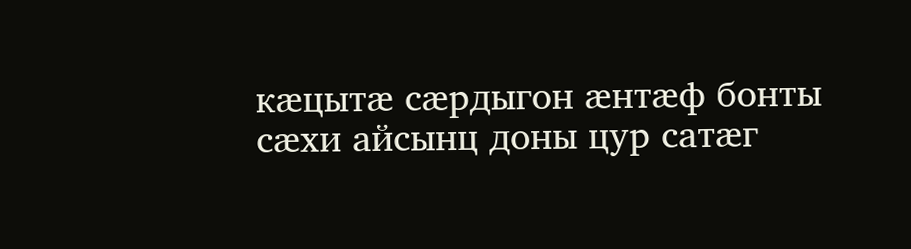кæцытæ сæрдыгон æнтæф бонты сæхи айсынц доны цур сатæг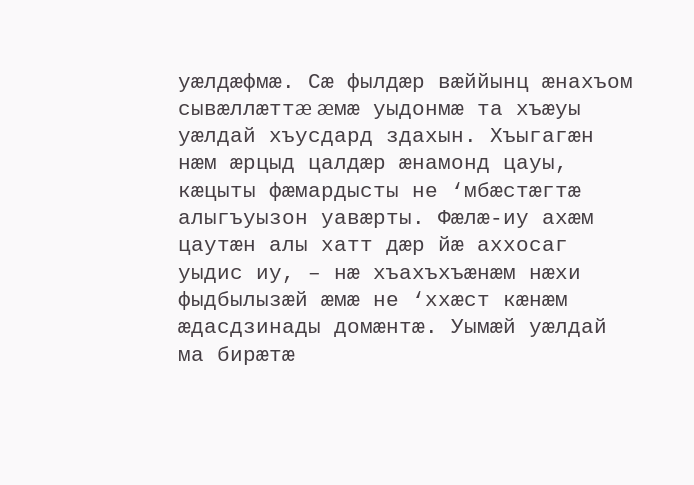уæлдæфмæ. Сæ фылдæр вæййынц æнахъом сывæллæттæ æмæ уыдонмæ та хъæуы уæлдай хъусдард здахын. Хъыгагæн нæм æрцыд цалдæр æнамонд цауы, кæцыты фæмардысты не ‘мбæстæгтæ алыгъуызон уавæрты. Фæлæ-иу ахæм цаутæн алы хатт дæр йæ аххосаг уыдис иу, – нæ хъахъхъæнæм нæхи фыдбылызæй æмæ не ‘ххæст кæнæм æдасдзинады домæнтæ. Уымæй уæлдай ма бирæтæ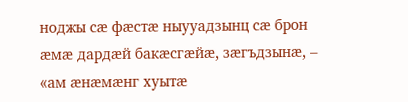ноджы сæ фæстæ ныууадзынц сæ брон æмæ дардæй бакæсгæйæ, зæгъдзынæ, – «ам æнæмæнг хуытæ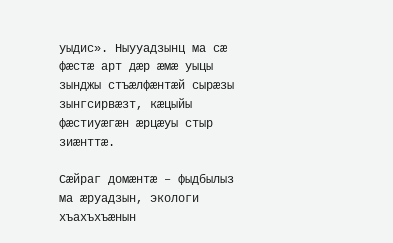уыдис». Ныууадзынц ма сæ фæстæ арт дæр æмæ уыцы зынджы стъæлфæнтæй сырæзы зынгсирвæзт, кæцыйы фæстиуæгæн æрцæуы стыр зиæнттæ.

Сæйраг домæнтæ – фыдбылыз ма æруадзын, экологи хъахъхъæнын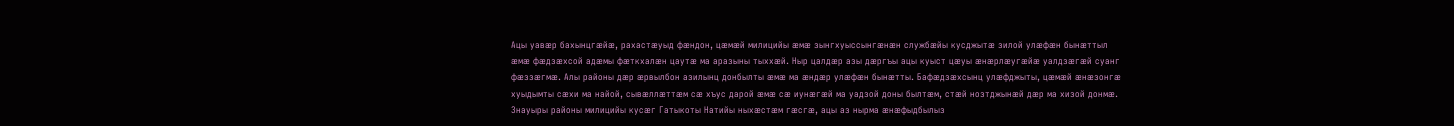Ацы уавæр бахынцгæйæ, рахастæуыд фæндон, цæмæй милицийы æмæ зынгхуыссынгæнæн службæйы кусджытæ зилой улæфæн бынæттыл æмæ фæдзæхсой адæмы фæткхалæн цаутæ ма аразыны тыххæй. Ныр цалдæр азы дæргъы ацы куыст цæуы æнæрлæугæйæ уалдзæгæй суанг фæззæгмæ. Алы районы дæр æрвылбон азилынц донбылты æмæ ма æндæр улæфæн бынæтты. Бафæдзæхсынц улæфджыты, цæмæй æнæзонгæ хуыдымты сæхи ма найой, сывæллæттæм сæ хъус дарой æмæ сæ иунæгæй ма уадзой доны былтæм, стæй нозтджынæй дæр ма хизой донмæ. Знауыры районы милицийы кусæг Гатыкоты Натийы ныхæстæм гæсгæ, ацы аз нырма æнæфыдбылыз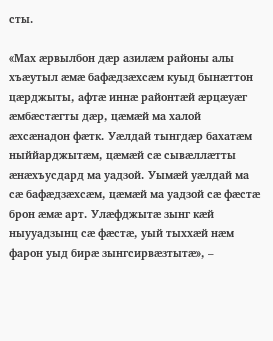сты.

«Мах æрвылбон дæр азилæм районы алы хъæутыл æмæ бафæдзæхсæм куыд бынæттон цæрджыты, афтæ иннæ районтæй æрцæуæг æмбæстæгты дæр, цæмæй ма халой æхсæнадон фæтк. Уæлдай тынгдæр бахатæм ныййарджытæм, цæмæй сæ сывæллæтты æнæхъусдард ма уадзой. Уымæй уæлдай ма сæ бафæдзæхсæм, цæмæй ма уадзой сæ фæстæ брон æмæ арт. Улæфджытæ зынг кæй ныууадзынц сæ фæстæ, уый тыххæй нæм фарон уыд бирæ зынгсирвæзтытæ», –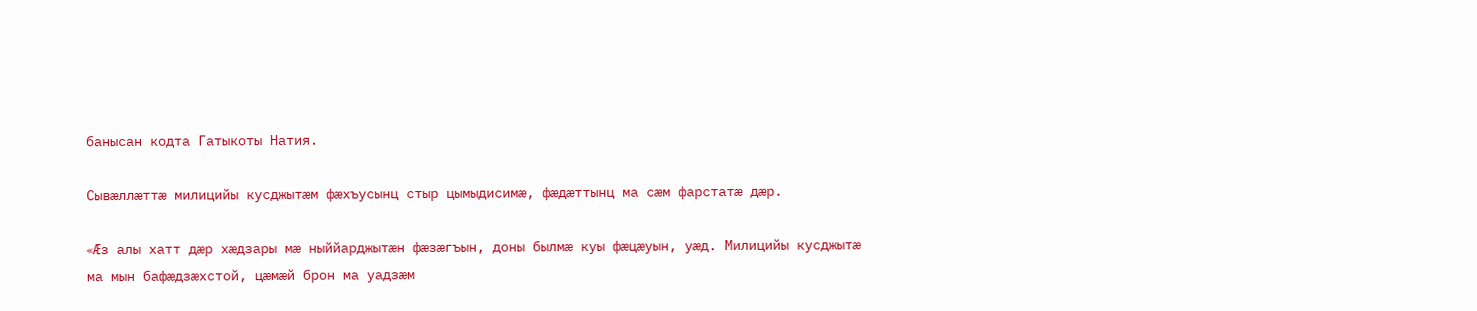банысан кодта Гатыкоты Натия.

Сывæллæттæ милицийы кусджытæм фæхъусынц стыр цымыдисимæ, фæдæттынц ма сæм фарстатæ дæр.

«Æз алы хатт дæр хæдзары мæ ныййарджытæн фæзæгъын, доны былмæ куы фæцæуын, уæд. Милицийы кусджытæ ма мын бафæдзæхстой, цæмæй брон ма уадзæм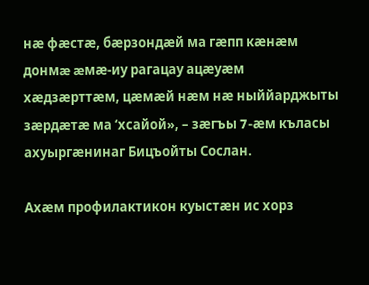нæ фæстæ, бæрзондæй ма гæпп кæнæм донмæ æмæ-иу рагацау ацæуæм хæдзæрттæм, цæмæй нæм нæ ныййарджыты зæрдæтæ ма ‘хсайой», – зæгъы 7-æм къласы ахуыргæнинаг Бицъойты Сослан.

Ахæм профилактикон куыстæн ис хорз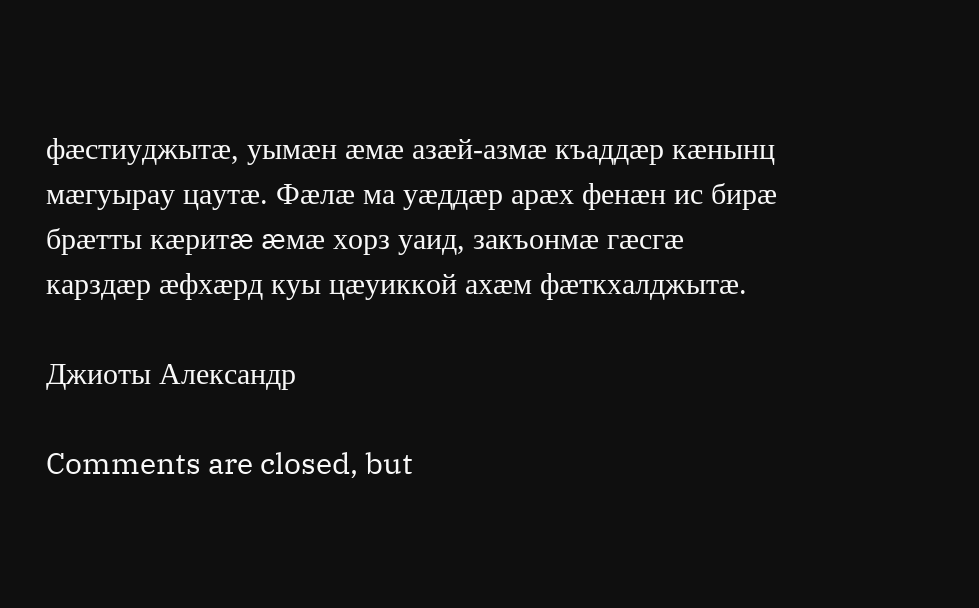фæстиуджытæ, уымæн æмæ азæй-азмæ къаддæр кæнынц мæгуырау цаутæ. Фæлæ ма уæддæр арæх фенæн ис бирæ брæтты кæритæ æмæ хорз уаид, закъонмæ гæсгæ карздæр æфхæрд куы цæуиккой ахæм фæткхалджытæ.

Джиоты Александр

Comments are closed, but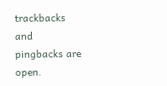trackbacks and pingbacks are open.